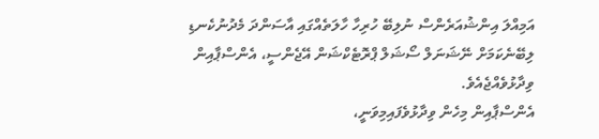އަމިއްލަ އިންޝުއަރެންސް ނުލިބޭ ހުރިހާ ހާލަތެއްގައި އާސަންދަ މެދުނުކެނޑި ލިބޭނެކަމަށް ނޭޝަނަލް ސޯޝަލް ޕްރޮޓެކްޝަން އޭޖެންސީ، އެންސްޕާއިން ވިދާޅުވެއްޖެއެވެ.
އެންސްޕާއިން މިހެން ވިދާޅުވެފައިމިވަނީ،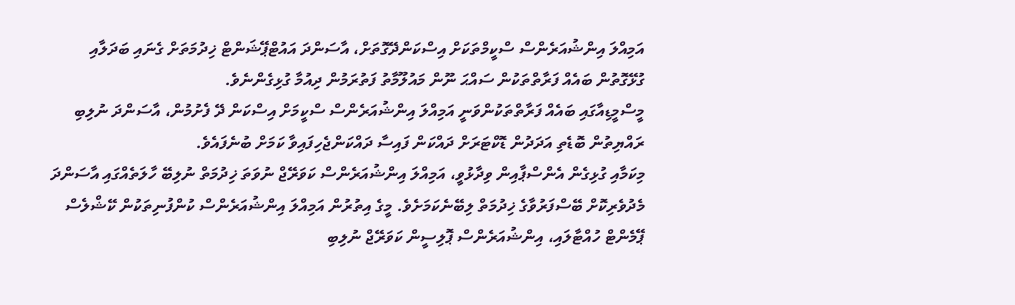އަމިއްލަ އިންޝުއަރެންސް ސްކީމްތަކަށް އިސްކަންދޭގޮތަށް، އާސަންދަ އައުޓްޕޭޝަންޓް ޚިދުމަތަށް ގެނައި ބަދަލާއި ގުޅޭގޮތުން ބައެއް ފަރާތްތަކުން ސައްޙަ ނޫން މައުލޫމާތު ފަތުރަމުން ދިއުމާ ގުޅިގެންނެވެ.
މީސްމީޑިއާގައި ބައެއް ފަރާތްތަކުންވަނީ އަމިއްލަ އިންޝުއަރެންސް ސްކީމަށް އިސްކަން ދޭ ފެށުމުން، އާސަންދަ ނުލިބި ރައްޔިތުން ބޮޑެތި އަދަދުން ޑޮކްޓަރަށް ދައްކަން ފައިސާ ދައްކަންޖެހިފައިވާ ކަމަށް ބުނެފައެވެ.
މިކަމާއި ގުޅިގެން އެންސްޕާއިން ވިދާޅުވީ، އަމިއްލަ އިންޝުއަރެންސް ކަވަރޭޖް ނުވަތަ ޚިދުމަތް ނުލިބޭ ހާލަތެއްގައި އާސަންދަ މެދުވެރިކޮށް ބޭސްފަރުވާގެ ޚިދުމަތް ލިބޭނެކަމަށެވެ. މީގެ އިތުރުން އަމިއްލަ އިންޝުއަރެންސް ކުންފުނިތަކުން ކޭޝްލެސް ޕޭމެންޓް ހުއްޓާލައި، އިންޝުއަރެންސް ޕޮލިސީން ކަވަރޭޖް ނުލިބި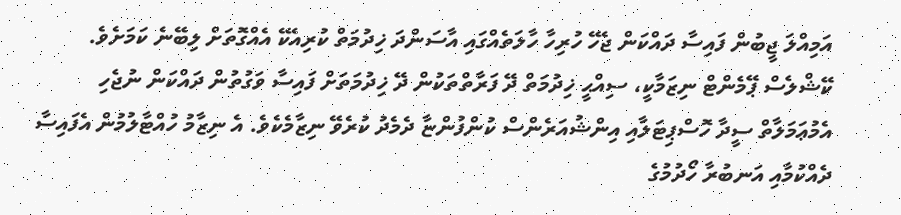އަމިއްލަ ޖީބުން ފައިސާ ދައްކަން ޖެހޭ ހުރިހާ ހާލަތެއްގައި އާސަންދަ ޚިދުމަތް ކުރިއެކޭ އެއްގޮތަށް ލިބޭނެ ކަމަށެވެ.
ކޭޝްލެސް ޕޭމެންޓް ނިޒަމާކީ، ސިއްޙީ ޚިދުމަތް ދޭ ފަރާތްތަކުން ދޭ ޚިދުމަތަށް ފައިސާ ވަގުތުން ދައްކަން ނުޖެހި އެމުޢަމަލާތް ސީދާ ހޮސްޕިޓަލާއި އިންޝުއަރެންސް ކުންފުންޏާ ދެމެދު ކުރެވޭ ނިޒާމެކެވެ. އެ ނިޒާމު ހުއްޓާލުމުން އެފައިސާ ދެއްކުމާއި އަނބުރާ ހޯދުމުގެ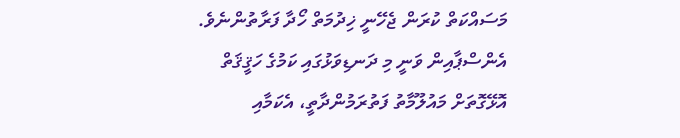މަސައްކަތް ކުރަން ޖެހޭނީ ޚިދުމަތް ހޯދާ ފަރާތުންނެވެ.
އެންސްޕާއިން ވަނީ މި ދަނޑިވަޅުގައި ކަމުގެ ހަޤީޤަތް އޮޅޭގޮތަށް މައުލޫމާތު ފަތުރަމުންދާތީ، އެކަމާއި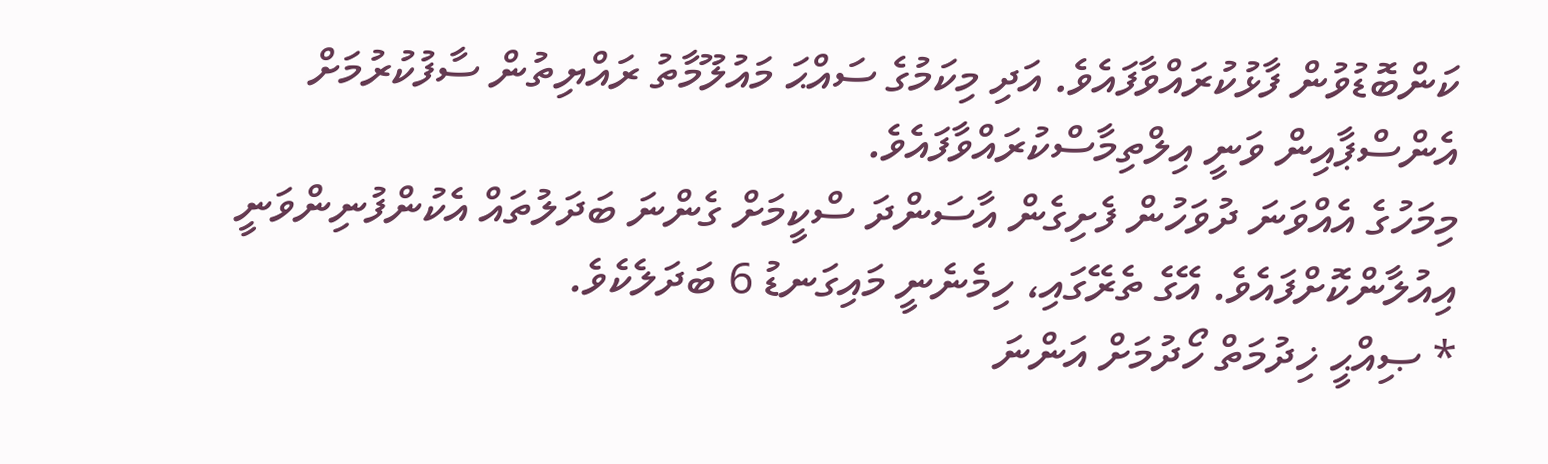ކަންބޮޑުވުން ފާޅުކުރައްވާފައެވެ. އަދި މިކަމުގެ ސައްޙަ މައުލޫމާތު ރައްޔިތުން ސާފުކުރުމަށް އެންސްޕާއިން ވަނީ އިލްތިމާސްކުރައްވާފައެވެ.
މިމަހުގެ އެއްވަނަ ދުވަހުން ފެށިގެން އާސަންދަ ސްކީމަށް ގެންނަ ބަދަލުތައް އެކުންފުނިންވަނީ އިއުލާންކޮށްފައެވެ. އޭގެ ތެރޭގައި، ހިމެނެނީ މައިގަނޑު 6 ބަދަލެކެވެ.
* ޞިއްޙީ ޚިދުމަތް ހޯދުމަށް އަންނަ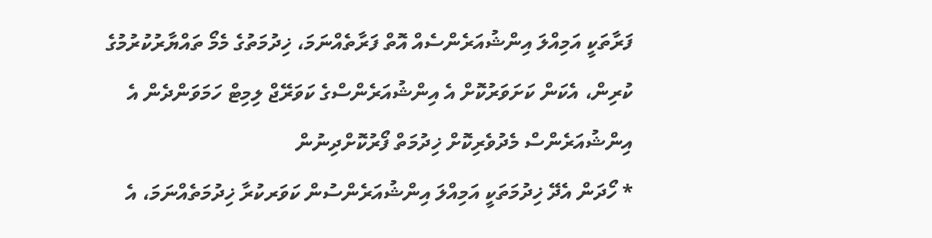ފަރާތަކީ އަމިއްލަ އިންޝުއަރެންސެއް އޮތް ފަރާތެއްނަމަ، ޚިދުމަތުގެ މެމޯ ތައްޔާރުކުރުމުގެ ކުރިން، އެކަން ކަށަވަރުކޮށް އެ އިންޝުއަރެންސްގެ ކަވަރޭޖް ލިމިޓް ހަމަވަންދެން އެ އިންޝުއަރެންސް މެދުވެރިކޮށް ޚިދުމަތް ފޯރުކޮށްދިނުން
* ހޯދަން އެދޭ ޚިދުމަތަކީ އަމިއްލަ އިންޝުއަރެންސުން ކަވަރކުރާ ޚިދުމަތެއްނަމަ، އެ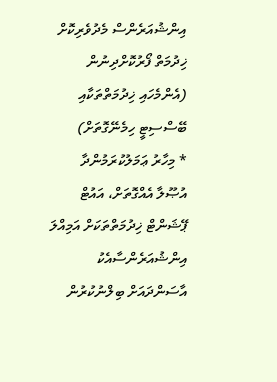އިންޝުއަރެންސް މެދުވެރިކޮށް ޚިދުމަތް ފޯރުކޮށްދިނުން (އެންމެހައި ޚިދުމަތްތަކާއި ބޭސްސިޓީ ހިމެނޭގޮތަށް)
* މިހާރު ޢަމަލުކުރަމުންދާ އުޞޫލާ އެއްގޮތަށް، އައުޓް ޕޭޝަންޓް ޚިދުމަތްތަކަށް އަމިއްލަ އިންޝުއަރެންސާއެކު އާސަންދައަށް ބިލްނުކުރުން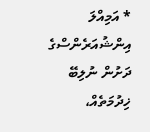* އަމިއްލަ އިންޝުއަރެންސްގެ ދަށުން ނުލިބޭ ޚިދުމަތެއް،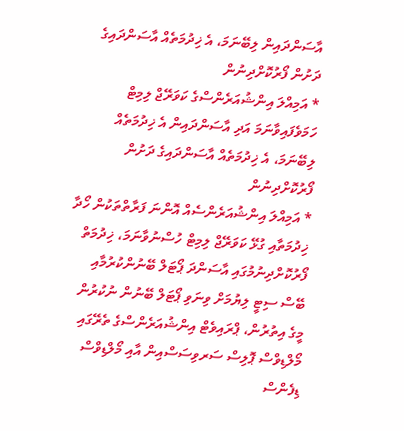އާސަންދައިން ލިބޭނަމަ، އެ ޚިދުމަތެއް އާސަންދައިގެ ދަށުން ފޯރުކޮށްދިނުން
* އަމިއްލަ އިންޝުއަރެންސްގެ ކަވަރޭޖް ލިމިޓް ހަމަވެފައިވާނަމަ އަދި އާސަންދައިން އެ ޚިދުމަތެއް ލިބޭނަމަ، އެ ޚިދުމަތެއް އާސަންދައިގެ ދަށުން ފޯރުކޮށްދިނުން
* އަމިއްލަ އިންޝުއަރެންސެއް އޮންނަ ފަރާތްތަކުން ހޯދާ ޚިދުމަތާއި ގުޅޭ ކަވަރޭޖް ލިމިޓް ހުސްނުވާނަމަ، ޚިދުމަތް ފޯރުކޮށްދިނުމުގައި އާސަންދަ ޕޯޓަލް ބޭނުންކުރުމާއި ބޭސް ސިޓީ ލިޔުމަށް ވިނަވި ޕޯޓަލް ބޭނުން ނުކުރުން
މީގެ އިތުރުން، ޕްރައިވެޓް އިންޝުއަރެންސްގެ ތެރޭގައި މޯލްޑިވްސް ޕޮލިސް ސަރވިސަސްއިން އާއި މޯލްޑިވްސް ޑިފެންސް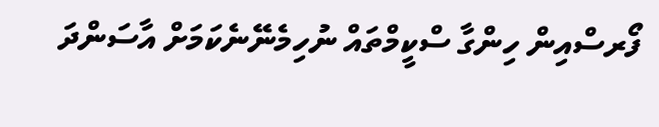ފޯރސްއިން ހިންގާ ސްކީމްތައް ނުހިމެނޭނެކަމަށް އާސަންދަ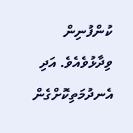ކުންފުނިން ވިދާޅުވެއެވެ. އަދި އެނދުމަތިކޮށްގެން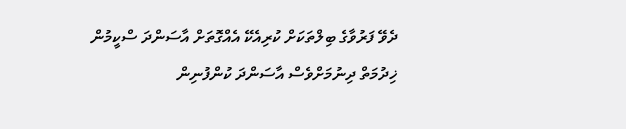ދެވޭ ފަރުވާގެ ބިލްތަކަށް ކުރިއެކޭ އެއްގޮތަށް އާސަންދަ ސްކީމުން ޚިދުމަތް ދިނުމަށްވެސް އާސަންދަ ކުންފުނިން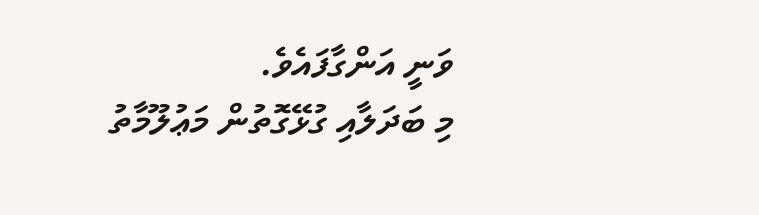ވަނީ އަންގާފައެވެ.
މި ބަދަލާއި ގުޅޭގޮތުން މަޢުލޫމާތު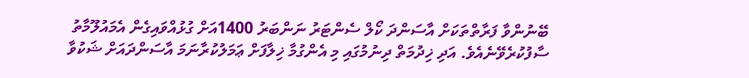ބޭނުންވާ ފަރާތްތަކަށް އާސަންދަ ކޯލް ސެންޓަރު ނަންބަރު 1400އަށް ގުޅުއްވައިގެން އެމައުލޫމާތު ސާފުކުރެވޭނެއެވެ. އަދި ޚިދުމަތް ދިނުމުގައި މި އެންގުމާ ޚިލާފަށް ޢަމަލުކުރާނަމަ އާސަންދައަށް ޝަކުވާ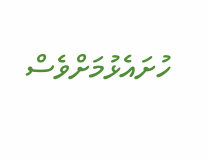ހުށައެޅުމަށްވެސް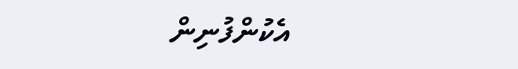އެކުންފުނިން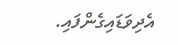އެދިވަޑައިގެންފައި.